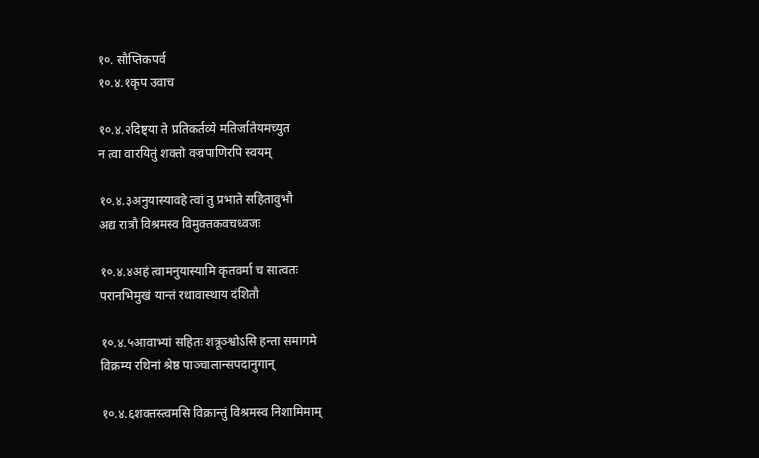१०. सौप्तिकपर्व
१०.४.१कृप उवाच

१०.४.२दिष्ट्या ते प्रतिकर्तव्ये मतिर्जातेयमच्युत
न त्वा वारयितुं शक्तो वज्रपाणिरपि स्वयम्

१०.४.३अनुयास्यावहे त्वां तु प्रभाते सहितावुभौ
अद्य रात्रौ विश्रमस्व विमुक्तकवचध्वजः

१०.४.४अहं त्वामनुयास्यामि कृतवर्मा च सात्वतः
परानभिमुखं यान्तं रथावास्थाय दंशितौ

१०.४.५आवाभ्यां सहितः शत्रूञ्श्वोऽसि हन्ता समागमे
विक्रम्य रथिनां श्रेष्ठ पाञ्चालान्सपदानुगान्

१०.४.६शक्तस्त्वमसि विक्रान्तुं विश्रमस्व निशामिमाम्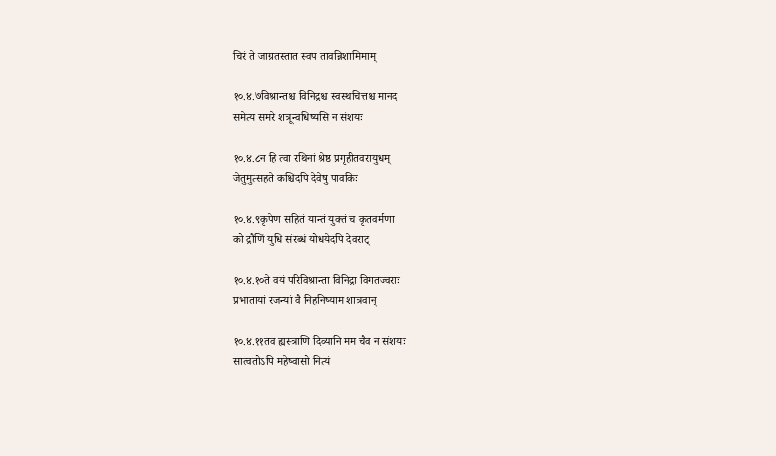चिरं ते जाग्रतस्तात स्वप तावन्निशामिमाम्

१०.४.७विश्रान्तश्च विनिद्रश्च स्वस्थचित्तश्च मानद
समेत्य समरे शत्रून्वधिष्यसि न संशयः

१०.४.८न हि त्वा रथिनां श्रेष्ठ प्रगृहीतवरायुधम्
जेतुमुत्सहते कश्चिदपि देवेषु पावकिः

१०.४.९कृपेण सहितं यान्तं युक्तं च कृतवर्मणा
को द्रौणिं युधि संरब्धं योधयेदपि देवराट्

१०.४.१०ते वयं परिविश्रान्ता विनिद्रा विगतज्वराः
प्रभातायां रजन्यां वै निहनिष्याम शात्रवान्

१०.४.११तव ह्यस्त्राणि दिव्यानि मम चैव न संशयः
सात्वतोऽपि महेष्वासो नित्यं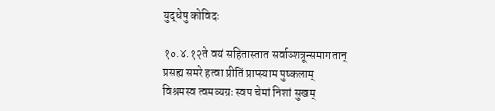युद्धेषु कोविदः

१०.४.१२ते वयं सहितास्तात सर्वाञ्शत्रून्समागतान्
प्रसह्य समरे हत्वा प्रीतिं प्राप्स्याम पुष्कलाम्
विश्रमस्व त्वमव्यग्रः स्वप चेमां निशां सुखम्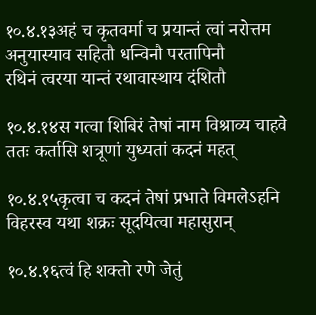१०.४.१३अहं च कृतवर्मा च प्रयान्तं त्वां नरोत्तम
अनुयास्याव सहितौ धन्विनौ परतापिनौ
रथिनं त्वरया यान्तं रथावास्थाय दंशितौ

१०.४.१४स गत्वा शिबिरं तेषां नाम विश्राव्य चाहवे
ततः कर्तासि शत्रूणां युध्यतां कदनं महत्

१०.४.१५कृत्वा च कदनं तेषां प्रभाते विमलेऽहनि
विहरस्व यथा शक्रः सूदयित्वा महासुरान्

१०.४.१६त्वं हि शक्तो रणे जेतुं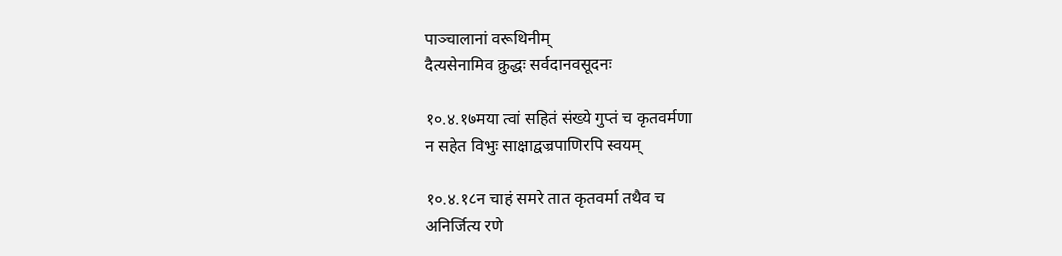पाञ्चालानां वरूथिनीम्
दैत्यसेनामिव क्रुद्धः सर्वदानवसूदनः

१०.४.१७मया त्वां सहितं संख्ये गुप्तं च कृतवर्मणा
न सहेत विभुः साक्षाद्वज्रपाणिरपि स्वयम्

१०.४.१८न चाहं समरे तात कृतवर्मा तथैव च
अनिर्जित्य रणे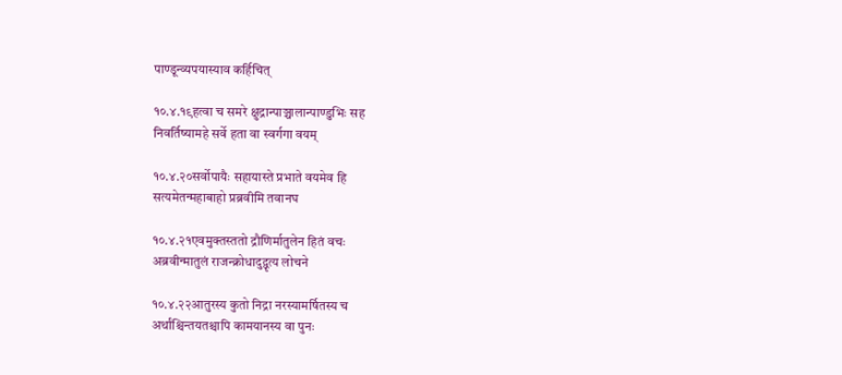पाण्डून्व्यपयास्याव कर्हिचित्

१०.४.१९हत्वा च समरे क्षुद्रान्पाञ्चालान्पाण्डुभिः सह
निवर्तिष्यामहे सर्वे हता वा स्वर्गगा वयम्

१०.४.२०सर्वोपायैः सहायास्ते प्रभाते वयमेव हि
सत्यमेतन्महाबाहो प्रब्रवीमि तवानघ

१०.४.२१एवमुक्तस्ततो द्रौणिर्मातुलेन हितं वचः
अब्रवीन्मातुलं राजन्क्रोधादुद्वृत्य लोचने

१०.४.२२आतुरस्य कुतो निद्रा नरस्यामर्षितस्य च
अर्थांश्चिन्तयतश्चापि कामयानस्य वा पुनः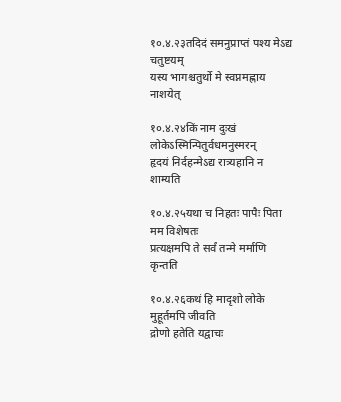१०.४.२३तदिदं समनुप्राप्तं पश्य मेऽद्य चतुष्टयम्
यस्य भागश्चतुर्थो मे स्वप्नमह्नाय नाशयेत्

१०.४.२४किं नाम दुःखं लोकेऽस्मिन्पितुर्वधमनुस्मरन्
हृदयं निर्दहन्मेऽद्य रात्र्यहानि न शाम्यति

१०.४.२५यथा च निहतः पापैः पिता मम विशेषतः
प्रत्यक्षमपि ते सर्वं तन्मे मर्माणि कृन्तति

१०.४.२६कथं हि मादृशो लोके मुहूर्तमपि जीवति
द्रोणो हतेति यद्वाचः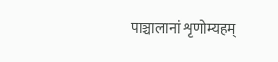पाञ्चालानां शृणोम्यहम्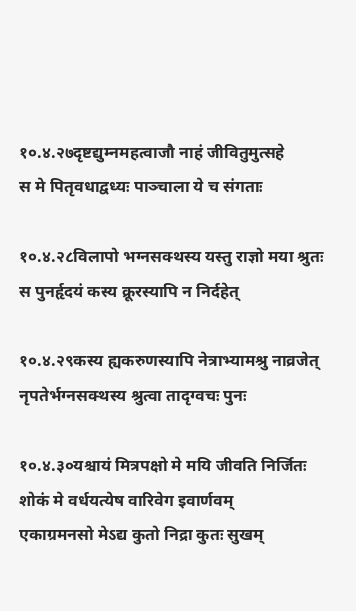१०.४.२७दृष्टद्युम्नमहत्वाजौ नाहं जीवितुमुत्सहे
स मे पितृवधाद्वध्यः पाञ्चाला ये च संगताः

१०.४.२८विलापो भग्नसक्थस्य यस्तु राज्ञो मया श्रुतः
स पुनर्हृदयं कस्य क्रूरस्यापि न निर्दहेत्

१०.४.२९कस्य ह्यकरुणस्यापि नेत्राभ्यामश्रु नाव्रजेत्
नृपतेर्भग्नसक्थस्य श्रुत्वा तादृग्वचः पुनः

१०.४.३०यश्चायं मित्रपक्षो मे मयि जीवति निर्जितः
शोकं मे वर्धयत्येष वारिवेग इवार्णवम्
एकाग्रमनसो मेऽद्य कुतो निद्रा कुतः सुखम्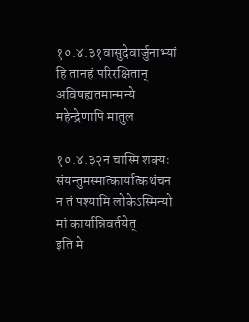१०.४.३१वासुदेवार्जुनाभ्यां हि तानहं परिरक्षितान्
अविषह्यतमान्मन्ये महेन्द्रेणापि मातुल

१०.४.३२न चास्मि शक्यः संयन्तुमस्मात्कार्यात्कथंचन
न तं पश्यामि लोकेऽस्मिन्यो मां कार्यान्निवर्तयेत्
इति मे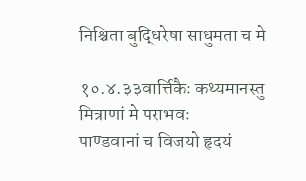निश्चिता बुद्धिरेषा साधुमता च मे

१०.४.३३वार्त्तिकैः कथ्यमानस्तु मित्राणां मे पराभवः
पाण्डवानां च विजयो हृदयं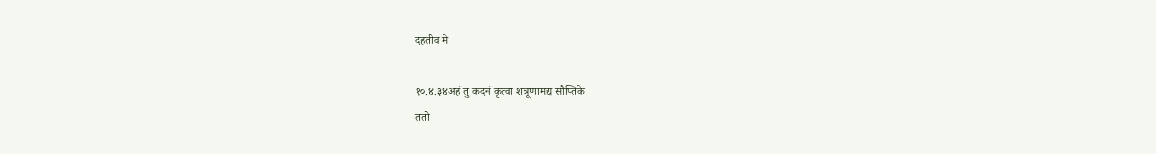दहतीव मे

१०.४.३४अहं तु कदनं कृत्वा शत्रूणामद्य सौप्तिके
ततो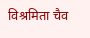विश्रमिता चैव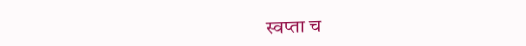स्वप्ता च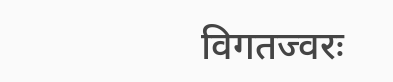विगतज्वरः